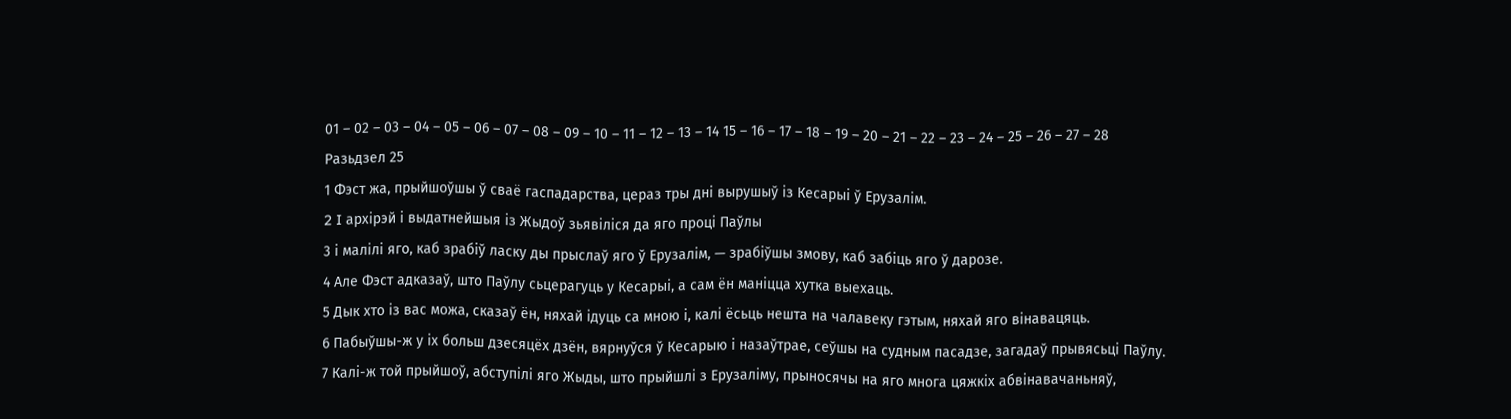01 – 02 – 03 – 04 – 05 – 06 – 07 – 08 – 09 – 10 – 11 – 12 – 13 – 14 15 – 16 – 17 – 18 – 19 – 20 – 21 – 22 – 23 – 24 – 25 – 26 – 27 – 28
Разьдзел 25
1 Фэст жа, прыйшоўшы ў сваё гаспадарства, цераз тры дні вырушыў із Кесарыі ў Ерузалім.
2 I архірэй і выдатнейшыя із Жыдоў зьявіліся да яго проці Паўлы
3 і малілі яго, каб зрабіў ласку ды прыслаў яго ў Ерузалім, — зрабіўшы змову, каб забіць яго ў дарозе.
4 Але Фэст адказаў, што Паўлу сьцерагуць у Кесарыі, а сам ён маніцца хутка выехаць.
5 Дык хто із вас можа, сказаў ён, няхай ідуць са мною і, калі ёсьць нешта на чалавеку гэтым, няхай яго вінавацяць.
6 Пабыўшы-ж у іх больш дзесяцёх дзён, вярнуўся ў Кесарыю і назаўтрае, сеўшы на судным пасадзе, загадаў прывясьці Паўлу.
7 Калі-ж той прыйшоў, абступілі яго Жыды, што прыйшлі з Ерузаліму, прыносячы на яго многа цяжкіх абвінавачаньняў,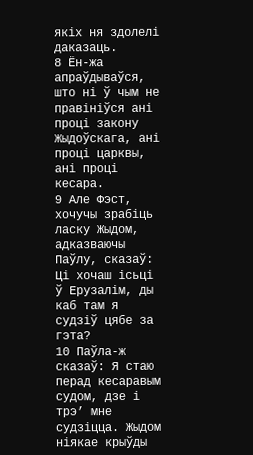якіх ня здолелі даказаць.
8 Ён-жа апраўдываўся, што ні ў чым не правініўся ані проці закону Жыдоўскага, ані проці царквы, ані проці кесара.
9 Але Фэст, хочучы зрабіць ласку Жыдом, адказваючы Паўлу, сказаў: Ці хочаш ісьці ў Ерузалім, ды каб там я судзіў цябе за гэта?
10 Паўла-ж сказаў: Я стаю перад кесаравым судом, дзе і трэ’ мне судзіцца. Жыдом ніякае крыўды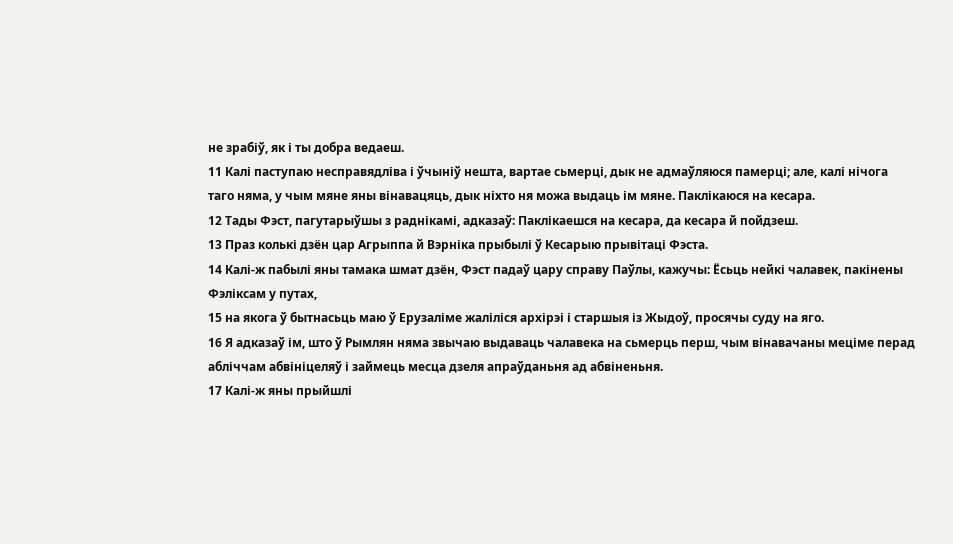не зрабіў, як і ты добра ведаеш.
11 Калі паступаю несправядліва і ўчыніў нешта, вартае сьмерці, дык не адмаўляюся памерці; але, калі нічога таго няма, у чым мяне яны вінавацяць, дык ніхто ня можа выдаць ім мяне. Паклікаюся на кесара.
12 Тады Фэст, пагутарыўшы з раднікамі, адказаў: Паклікаешся на кесара, да кесара й пойдзеш.
13 Праз колькі дзён цар Агрыппа й Вэрніка прыбылі ў Кесарыю прывітаці Фэста.
14 Калі-ж пабылі яны тамака шмат дзён, Фэст падаў цару справу Паўлы, кажучы: Ёсьць нейкі чалавек, пакінены Фэліксам у путах,
15 на якога ў бытнасьць маю ў Ерузаліме жаліліся архірэі і старшыя із Жыдоў, просячы суду на яго.
16 Я адказаў ім, што ў Рымлян няма звычаю выдаваць чалавека на сьмерць перш, чым вінавачаны меціме перад абліччам абвініцеляў і займець месца дзеля апраўданьня ад абвіненьня.
17 Калі-ж яны прыйшлі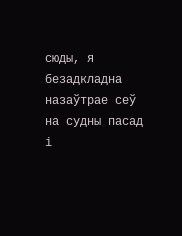сюды, я безадкладна назаўтрае сеў на судны пасад і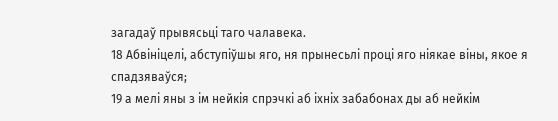загадаў прывясьці таго чалавека.
18 Абвініцелі, абступіўшы яго, ня прынесьлі проці яго ніякае віны, якое я спадзяваўся;
19 а мелі яны з ім нейкія спрэчкі аб іхніх забабонах ды аб нейкім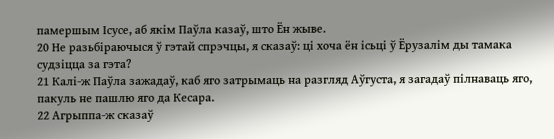памершым Ісусе, аб якім Паўла казаў, што Ён жыве.
20 Не разьбіраючыся ў гэтай спрэчцы, я сказаў: ці хоча ён ісьці ў Ёрузалім ды тамака судзіцца за гэта?
21 Калі-ж Паўла зажадаў, каб яго затрымаць на разгляд Аўгуста, я загадаў пілнаваць яго, пакуль не пашлю яго да Кесара.
22 Агрыппа-ж сказаў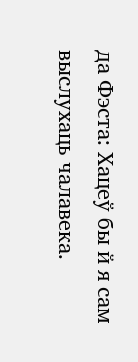да Фэста: Хацеў бы й я сам выслухаць чалавека.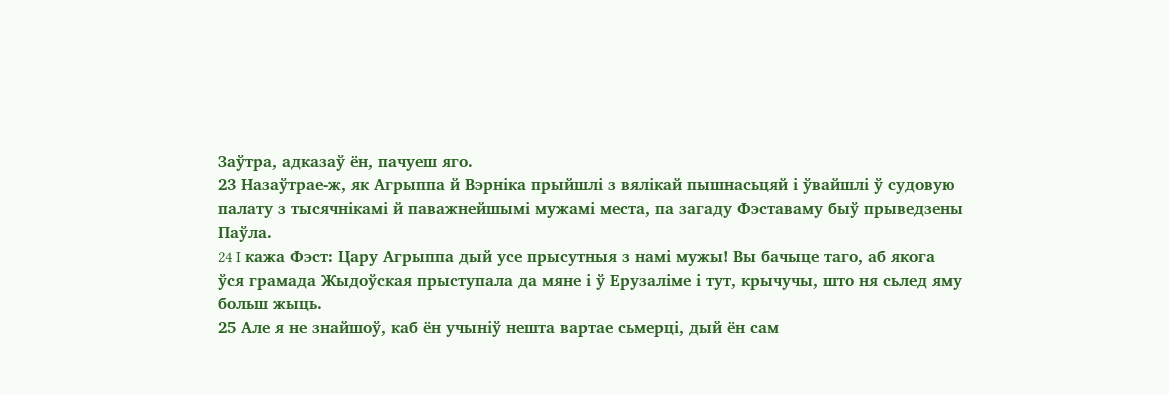Заўтра, адказаў ён, пачуеш яго.
23 Назаўтрае-ж, як Агрыппа й Вэрніка прыйшлі з вялікай пышнасьцяй і ўвайшлі ў судовую палату з тысячнікамі й паважнейшымі мужамі места, па загаду Фэставаму быў прыведзены Паўла.
24 I кажа Фэст: Цару Агрыппа дый усе прысутныя з намі мужы! Вы бачыце таго, аб якога ўся грамада Жыдоўская прыступала да мяне і ў Ерузаліме і тут, крычучы, што ня сьлед яму больш жыць.
25 Але я не знайшоў, каб ён учыніў нешта вартае сьмерці, дый ён сам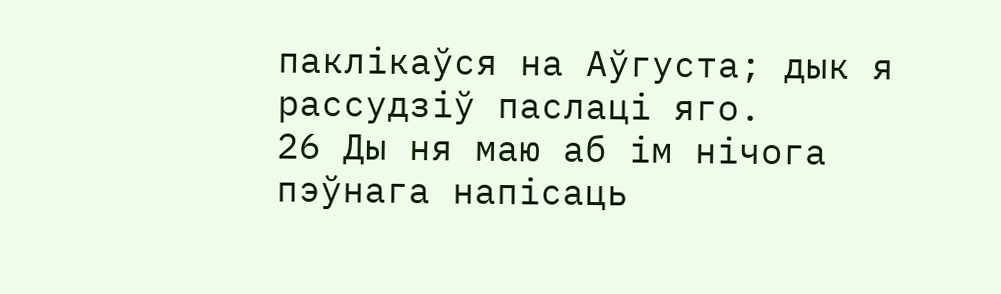паклікаўся на Аўгуста; дык я рассудзіў паслаці яго.
26 Ды ня маю аб ім нічога пэўнага напісаць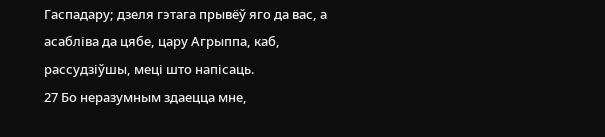Гаспадару; дзеля гэтага прывёў яго да вас, а асабліва да цябе, цару Агрыппа, каб, рассудзіўшы, меці што напісаць.
27 Бо неразумным здаецца мне,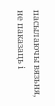пасылаючы вязьня, не паказаць і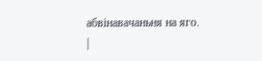абвінавачаньня на яго.
|